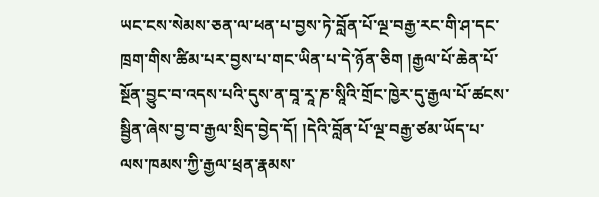ཡང་ངས་སེམས་ཅན་ལ་ཕན་པ་བྱས་ཏེ་བློན་པོ་ལྔ་བརྒྱ་རང་གི་ཤ་དང་ཁྲག་གིས་ཚིམ་པར་བྱས་པ་གང་ཡིན་པ་དེ་ཉོན་ཅིག །རྒྱལ་པོ་ཆེན་པོ་སྔོན་བྱུང་བ་འདས་པའི་དུས་ན་བཱ་རཱ་ཎ་སཱིའི་གྲོང་ཁྱེར་དུ་རྒྱལ་པོ་ཚངས་སྦྱིན་ཞེས་བྱ་བ་རྒྱལ་སྲིད་བྱེད་དོ། །དེའི་བློན་པོ་ལྔ་བརྒྱ་ཙམ་ཡོད་པ་ལས་ཁམས་ཀྱི་རྒྱལ་ཕྲན་རྣམས་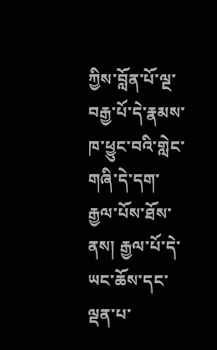ཀྱིས་བློན་པོ་ལྔ་བརྒྱ་པོ་དེ་རྣམས་ཁ་ཕྱུང་བའི་གླེང་གཞི་དེ་དག་རྒྱལ་པོས་ཐོས་ནས། རྒྱལ་པོ་དེ་ཡང་ཆོས་དང་ལྡན་པ་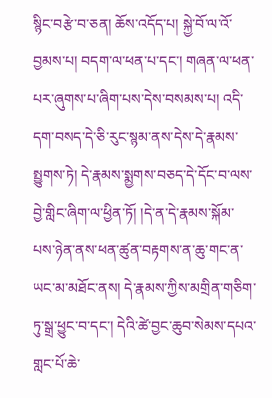སྙིང་བརྩེ་བ་ཅན། ཆོས་འདོད་པ། སྐྱེ་བོ་ལ་འོ་བྱམས་པ། བདག་ལ་ཕན་པ་དང་། གཞན་ལ་ཕན་པར་ཞུགས་པ་ཞིག་པས་དེས་བསམས་པ། འདི་དག་བསད་དེ་ཅི་རུང་སྙམ་ནས་དེས་དེ་རྣམས་སྤྱུགས་ཏེ། དེ་རྣམས་སྨྱགས་བཅད་དེ་དོང་བ་ལས་བྱེ་གླིང་ཞིག་ལ་ཕྱིན་ཏོ། །དེ་ན་དེ་རྣམས་སྐོམ་པས་ཉེན་ནས་ཕན་ཚུན་བརྟགས་ན་ཆུ་གང་ན་ཡང་མ་མཐོང་ནས། དེ་རྣམས་ཀྱིས་མགྲིན་གཅིག་ཏུ་སྒྲ་ཕྱུང་བ་དང་། དེའི་ཚེ་བྱང་ཆུབ་སེམས་དཔའ་གླང་པོ་ཆེ་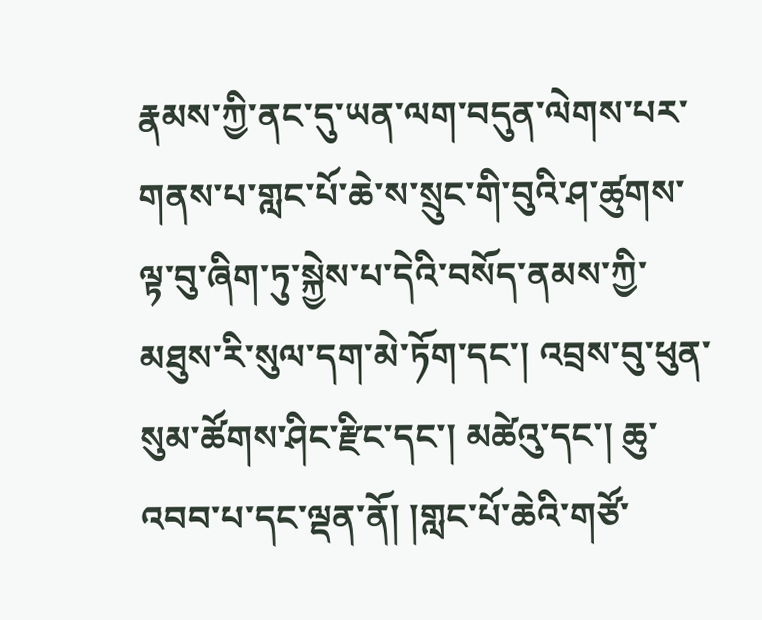རྣམས་ཀྱི་ནང་དུ་ཡན་ལག་བདུན་ལེགས་པར་གནས་པ་གླང་པོ་ཆེ་ས་སྲུང་གི་བུའི་ཤ་ཚུགས་ལྟ་བུ་ཞིག་ཏུ་སྐྱེས་པ་དེའི་བསོད་ནམས་ཀྱི་མཐུས་རི་སུལ་དག་མེ་ཏོག་དང་། འབྲས་བུ་ཕུན་སུམ་ཚོགས་ཤིང་རྫིང་དང་། མཚེའུ་དང་། ཆུ་འབབ་པ་དང་ལྡན་ནོ། །གླང་པོ་ཆེའི་གཙོ་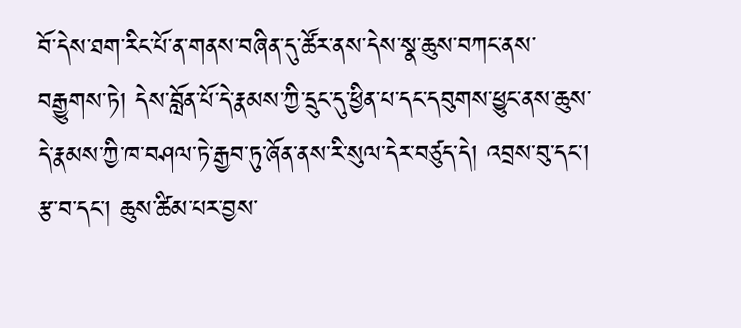བོ་དེས་ཐག་རིང་པོ་ན་གནས་བཞིན་དུ་ཚོར་ནས་དེས་སྣ་ཆུས་བཀང་ནས་བརྒྱུགས་ཏེ། དེས་བློན་པོ་དེ་རྣམས་ཀྱི་དྲུང་དུ་ཕྱིན་པ་དང་དབུགས་ཕྱུང་ནས་ཆུས་དེ་རྣམས་ཀྱི་ཁ་བཤལ་ཏེ་རྒྱབ་ཏུ་ཞོན་ནས་རི་སུལ་དེར་བཙུད་དེ། འབྲས་བུ་དང་། རྩ་བ་དང་། ཆུས་ཚིམ་པར་བྱས་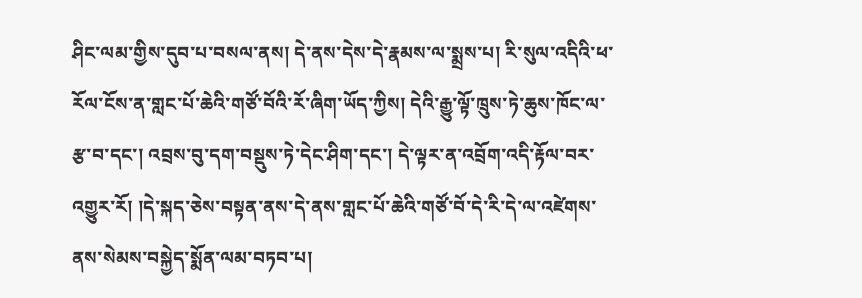ཤིང་ལམ་གྱིས་དུབ་པ་བསལ་ནས། དེ་ནས་དེས་དེ་རྣམས་ལ་སྨྲས་པ། རི་སུལ་འདིའི་ཕ་རོལ་ངོས་ན་གླང་པོ་ཆེའི་གཙོ་བོའི་རོ་ཞིག་ཡོད་ཀྱིས། དེའི་རྒྱུ་ལྟོ་ཁྲུས་ཏེ་ཆུས་ཁོང་ལ་རྩ་བ་དང་། འབྲས་བུ་དག་བསྡུས་ཏེ་དེང་ཤིག་དང་། དེ་ལྟར་ན་འབྲོག་འདི་རྟོལ་བར་འགྱུར་རོ། །དེ་སྐད་ཅེས་བསྟན་ནས་དེ་ནས་གླང་པོ་ཆེའི་གཙོ་བོ་དེ་རི་དེ་ལ་འཛེགས་ནས་སེམས་བསྐྱེད་སྨོན་ལམ་བཏབ་པ།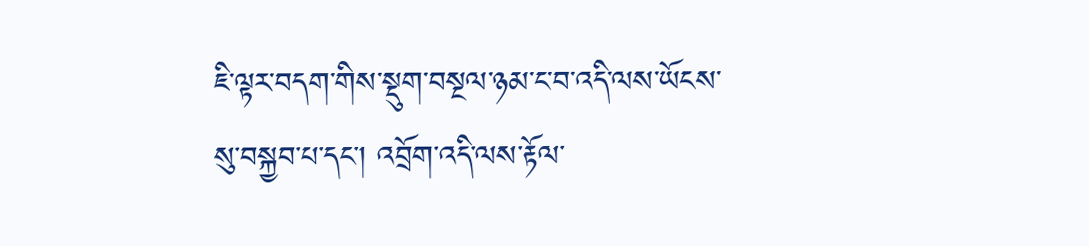ཇི་ལྟར་བདག་གིས་སྡུག་བསྔལ་ཉམ་ང་བ་འདི་ལས་ཡོངས་སུ་བསྐྱབ་པ་དང་། འབྲོག་འདི་ལས་རྟོལ་